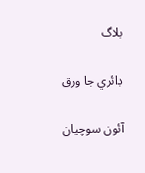بلاگ

ڊائري جا ورق

آئون سوچيان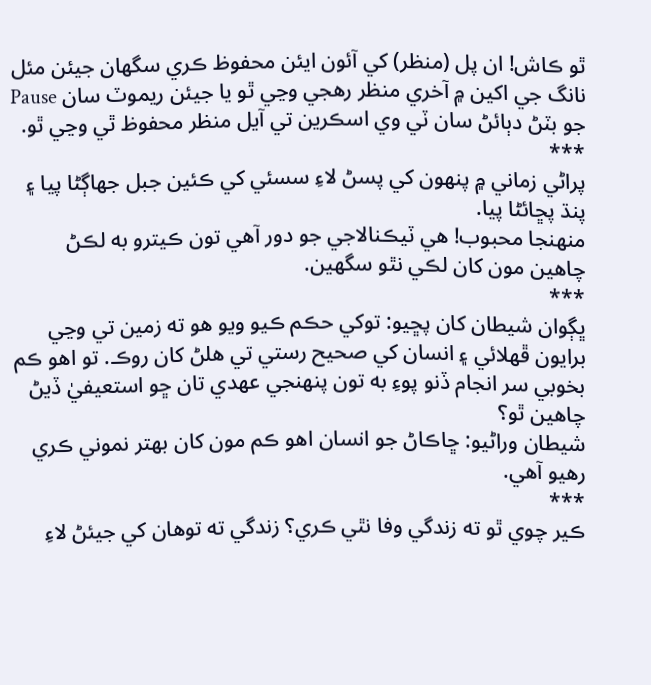ٿو ڪاش! ان پل (منظر) کي آئون ايئن محفوظ ڪري سگهان جيئن مئل نانگ جي اکين ۾ آخري منظر رهجي وڃي ٿو يا جيئن ريموٽ سان Pause جو بٽڻ دٻائڻ سان ٽي وي اسڪرين تي آيل منظر محفوظ ٿي وڃي ٿو.
***
پراڻي زماني ۾ پنهون کي پسڻ لاءِ سسئي کي ڪئين جبل جهاڳڻا پيا ۽ پنڌ پڇائڻا پيا.
منهنجا محبوب! هي ٽيڪنالاجي جو دور آهي تون ڪيترو به لڪڻ چاهين مون کان لڪي نٿو سگهين.
***
ڀڳوان شيطان کان پڇيو: توکي حڪم ڪيو ويو هو ته زمين تي وڃي برايون ڦهلائي ۽ انسان کي صحيح رستي تي هلڻ کان روڪ. تو اهو ڪم بخوبي سر انجام ڏنو پوءِ به تون پنهنجي عهدي تان ڇو استعيفيٰ ڏيڻ چاهين ٿو؟
شيطان وراڻيو: ڇاڪاڻ جو انسان اهو ڪم مون کان بهتر نموني ڪري رهيو آهي.
***
ڪير چوي ٿو ته زندگي وفا نٿي ڪري؟ زندگي ته توهان کي جيئڻ لاءِ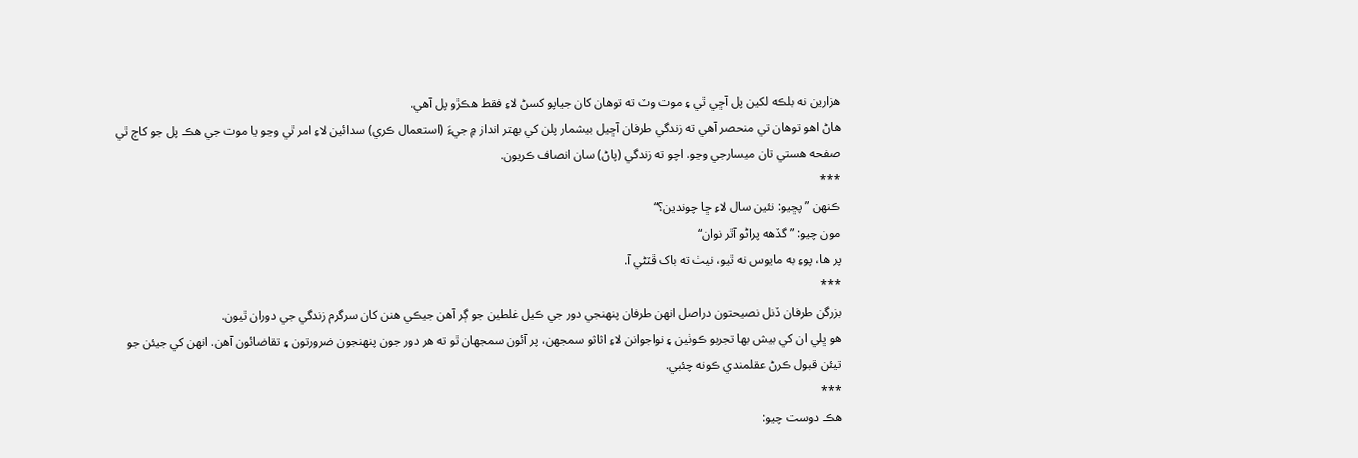هزارين نه بلڪه لکين پل آڇي ٿي ۽ موت وٽ ته توهان کان جياپو کسڻ لاءِ فقط هڪڙو پل آهي.
هاڻ اهو توهان تي منحصر آهي ته زندگي طرفان آڇيل بيشمار پلن کي بهتر انداز ۾ جيءَ (استعمال ڪري) سدائين لاءِ امر ٿي وڃو يا موت جي هڪ پل جو کاڄ ٿي صفحه هستي تان ميسارجي وڃو. اچو ته زندگي (پاڻ) سان انصاف ڪريون.
***
ڪنهن ”پڇيو: نئين سال لاءِ ڇا چوندين؟“
مون چيو: ”گڏهه پراڻو آٿر نوان“
پر ها، پوءِ به مايوس نه ٿيو، نيٺ ته باک ڦٽڻي آ.
***
بزرگن طرفان ڏنل نصيحتون دراصل انهن طرفان پنهنجي دور جي ڪيل غلطين جو ڳر آهن جيڪي هنن کان سرگرم زندگي جي دوران ٿيون.
هو ڀلي ان کي بيش بها تجربو ڪوٺين ۽ نواجوانن لاءِ اثاثو سمجهن، پر آئون سمجهان ٿو ته هر دور جون پنهنجون ضرورتون ۽ تقاضائون آهن. انهن کي جيئن جو تيئن قبول ڪرڻ عقلمندي ڪونه چئبي.
***
هڪ دوست چيو: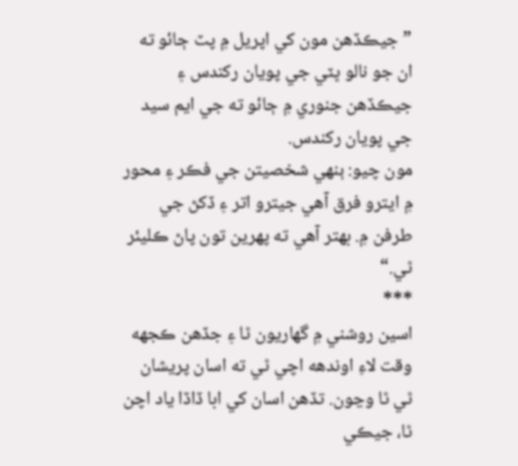”جيڪڏهن مون کي اپريل ۾ پٽ ڄائو ته ان جو نالو ڀٽي جي پويان رکندس ۽ جيڪڏهن جنوري ۾ ڄائو ته جي ايم سيد جي پويان رکندس.
مون چيو: ٻنهي شخصيتن جي فڪر ۽ محور ۾ ايترو فرق آهي جيترو اتر ۽ ڏکڻ جي طرفن ۾. بهتر آهي ته پهرين تون پاڻ ڪليئر ٿي.“
***
اسين روشني ۾ گهاريون ٿا ۽ جڏهن ڪجهه وقت لاءِ اوندهه اچي ٿي ته اسان پريشان ٿي ٿا وڃون. تڏهن اسان کي ابا ڏاڏا ياد اچن ٿا، جيڪي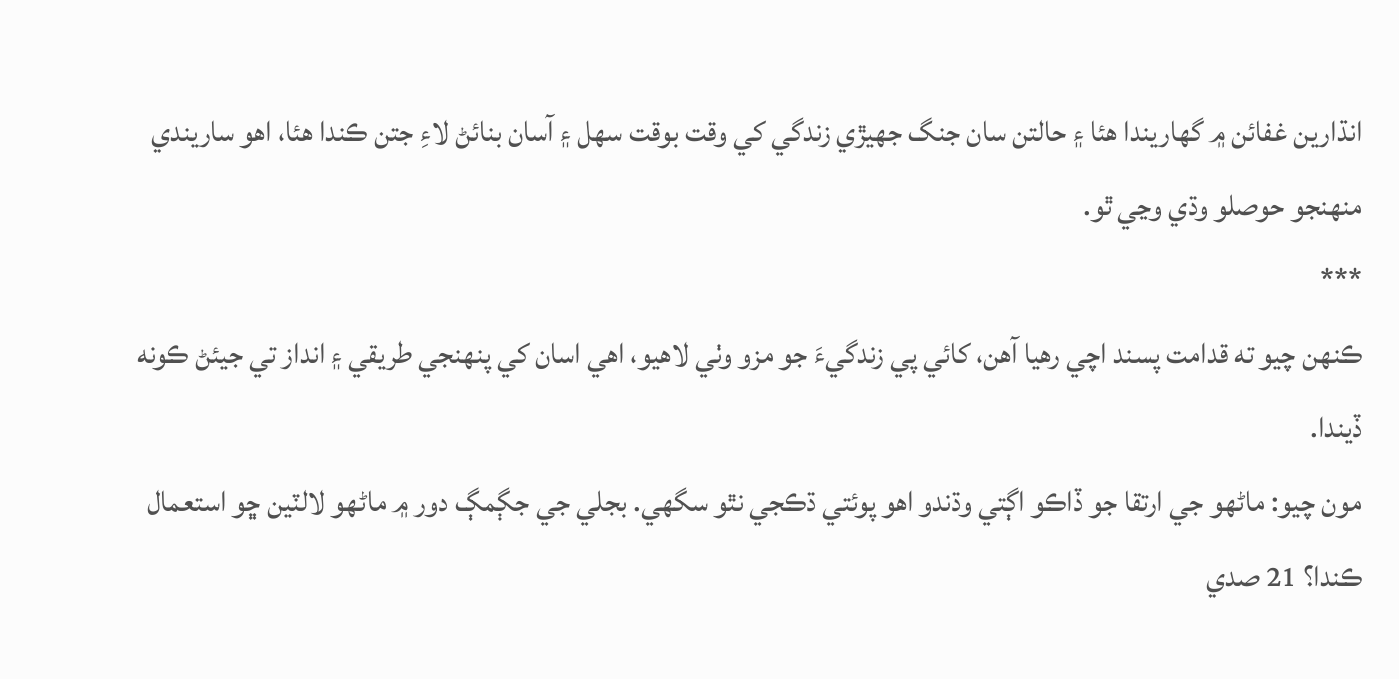انڌارين غفائن ۾ گهاريندا هئا ۽ حالتن سان جنگ جهيڙي زندگي کي وقت بوقت سهل ۽ آسان بنائڻ لاءِ جتن ڪندا هئا، اهو ساريندي منهنجو حوصلو وڌي وڃي ٿو.
***
ڪنهن چيو ته قدامت پسند اچي رهيا آهن، کائي پي زندگيءَ جو مزو وٺي لاهيو، اهي اسان کي پنهنجي طريقي ۽ انداز تي جيئڻ ڪونه ڏيندا.
مون چيو: ماڻهو جي ارتقا جو ڏاڪو اڳتي وڌندو اهو پوئتي ڌڪجي نٿو سگهي. بجلي جي جڳمڳ دور ۾ ماڻهو لالٽين ڇو استعمال ڪندا؟ 21 صدي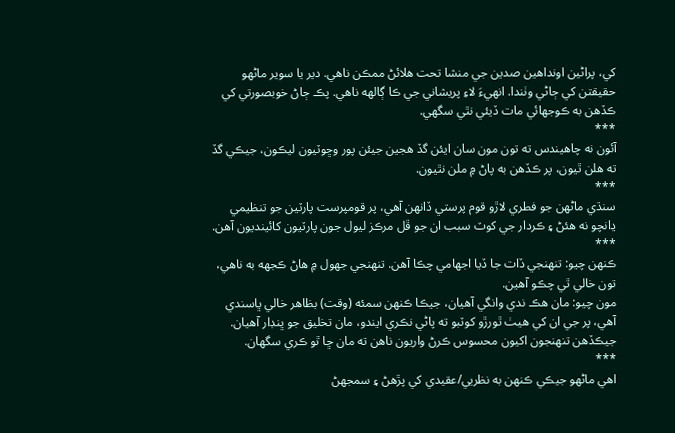کي، پراڻين اونداهين صدين جي منشا تحت هلائڻ ممڪن ناهي. دير يا سوير ماڻهو حقيقتن کي ڄاڻي وٺندا. انهيءَ لاءِ پريشاني جي ڪا ڳالهه ناهي. پڪ ڄاڻ خوبصورتي کي ڪڏهن به ڪوجهائي مات ڏيئي نٿي سگهي.
***
آئون نه چاهيندس ته تون مون سان ايئن گڏ هجين جيئن پور وڇوٽيون ليڪون، جيڪي گڏ ته هلن ٿيون، پر ڪڏهن به پاڻ ۾ ملن نٿيون.
***
سنڌي ماڻهن جو فطري لاڙو قوم پرستي ڏانهن آهي، پر قومپرست پارٽين جو تنظيمي ڍانچو نه هئڻ ۽ ڪردار جي کوٽ سبب ان جو ڦل مرڪز ليول جون پارٽيون کائينديون آهن.
***
ڪنهن چيو: تنهنجي ڏات جا ڏيا اجهامي چڪا آهن. تنهنجي جهول ۾ هاڻ ڪجهه به ناهي، تون خالي ٿي چڪو آهين.
مون چيو: مان هڪ ندي وانگي آهيان، جيڪا ڪنهن سمئه (وقت) بظاهر خالي ڀاسندي آهي، پر جي ان کي هيٺ ٿورڙو کوٽبو ته پاڻي نڪري ايندو، مان تخليق جو ڀنڊار آهيان.
جيڪڏهن تنهنجون اکيون محسوس ڪرڻ واريون ناهن ته مان ڇا ٿو ڪري سگهان.
***
اهي ماڻهو جيڪي ڪنهن به نظريي/عقيدي کي پڙهڻ ۽ سمجهڻ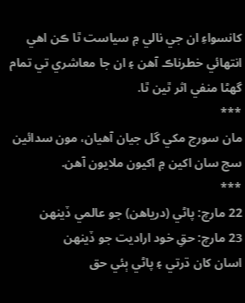کانسواءِ ان جي نالي ۾ سياست ٿا ڪن اهي انتهائي خطرناڪ آهن ۽ ان جا معاشري تي تمام گهڻا منفي اثر ٿين ٿا.
***
مان سورج مکي گل جيان آهيان، مون سدائين سج سان اکين ۾ اکيون ملايون آهن.
***
22 مارچ: پاڻي (درياهن) جو عالمي ڏينهن
23 مارچ: حقِ خود اراديت جو ڏينهن
اسان کان ڌرتي ۽ پاڻي ٻئي حق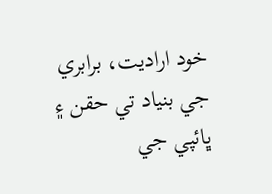خود اراديت، برابري جي بنياد تي حقن ۽ ڀائپي جي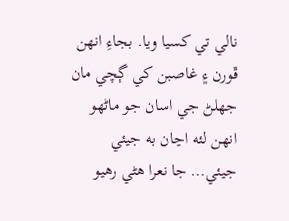نالي تي کسيا ويا. بجاءِ انهن ڦورن ۽ غاصبن کي ڳچي مان جهلڻ جي اسان جو ماڻهو انهن لئه اڃان به جيئي جيئي… جا نعرا هڻي رهيو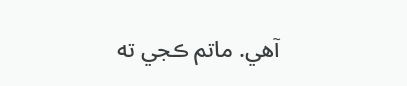آهي. ماتم ڪجي ته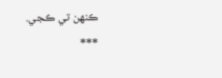ڪنهن تي ڪجي.
***